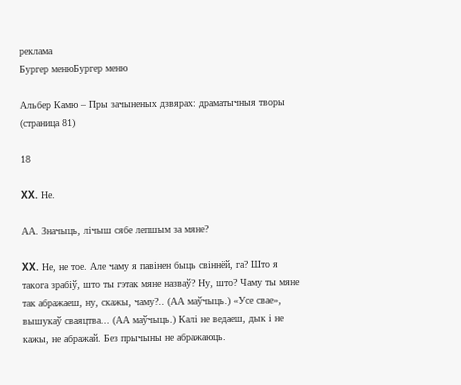реклама
Бургер менюБургер меню

Альбер Камю – Пры зачыненых дзвярах: драматычныя творы (страница 81)

18

XX. Не.

АА. Значыць, лічыш сябе лепшым за мяне?

XX. Не, не тое. Але чаму я павінен быць свіннёй, га? Што я такога зрабіў, што ты гэтак мяне назваў? Ну, што? Чаму ты мяне так абражаеш, ну, скажы, чаму?.. (АА маўчыць.) «Усе свае», вышукаў сваяцтва... (АА маўчыць.) Калі не ведаеш, дык і не кажы, не абражай. Без прычыны не абражаюць.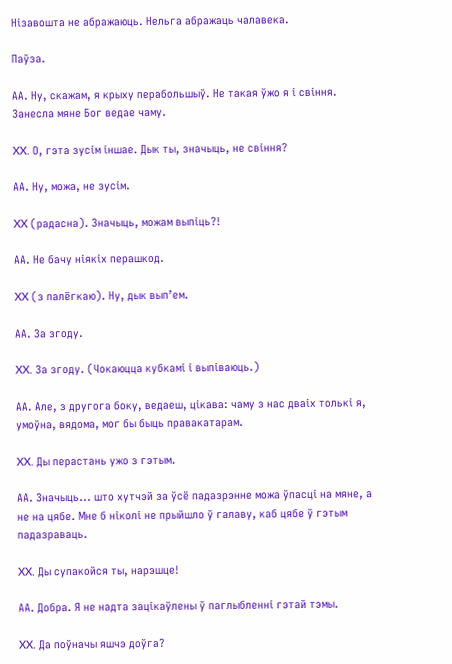Нізавошта не абражаюць. Нельга абражаць чалавека.

Паўза.

АА. Ну, скажам, я крыху перабольшыў. Не такая ўжо я і свіння. Занесла мяне Бог ведае чаму.

XX. О, гэта зусім іншае. Дык ты, значыць, не свіння?

АА. Ну, можа, не зусім.

XX (радасна). Значыць, можам выпіць?!

АА. Не бачу ніякіх перашкод.

XX (з палёгкаю). Ну, дык вып’ем.

АА. За згоду.

XX. За згоду. (Чокаюцца кубкамі і выпіваюць.)

АА. Але, з другога боку, ведаеш, цікава: чаму з нас дваіх толькі я, умоўна, вядома, мог бы быць правакатарам.

XX. Ды перастань ужо з гэтым.

АА. Значыць... што хутчэй за ўсё падазрэнне можа ўпасці на мяне, а не на цябе. Мне б ніколі не прыйшло ў галаву, каб цябе ў гэтым падазраваць.

XX. Ды супакойся ты, нарэшце!

АА. Добра. Я не надта зацікаўлены ў паглыбленні гэтай тэмы.

XX. Да поўначы яшчэ доўга?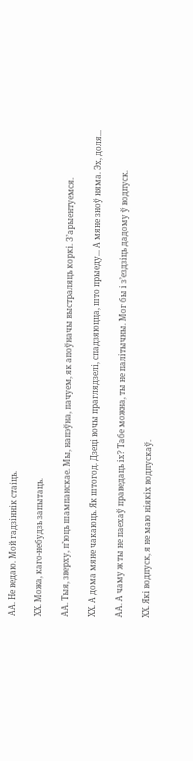АА. Не ведаю. Мой гадзіннік стаіць.

XX. Можа, каго-небудзь запытаць.

АА. Тыя, зверху, п’юць шампанскае. Мы, напэўна, пачуем, як апоўначы выстраляць коркі. З’арыентуемся.

XX. А дома мяне чакаюць. Як штогод. Дзеці вочы праглядзелі, спадзяюцца, што прыеду... А мяне зноў няма. Эх, доля...

АА. А чаму ж ты не паехаў праведаць іх? Табе можна, ты не палітычны. Мог бы і з’ездзіць дадому ў водпуск.

XX. Які водпуск, я не маю ніякіх водпускаў.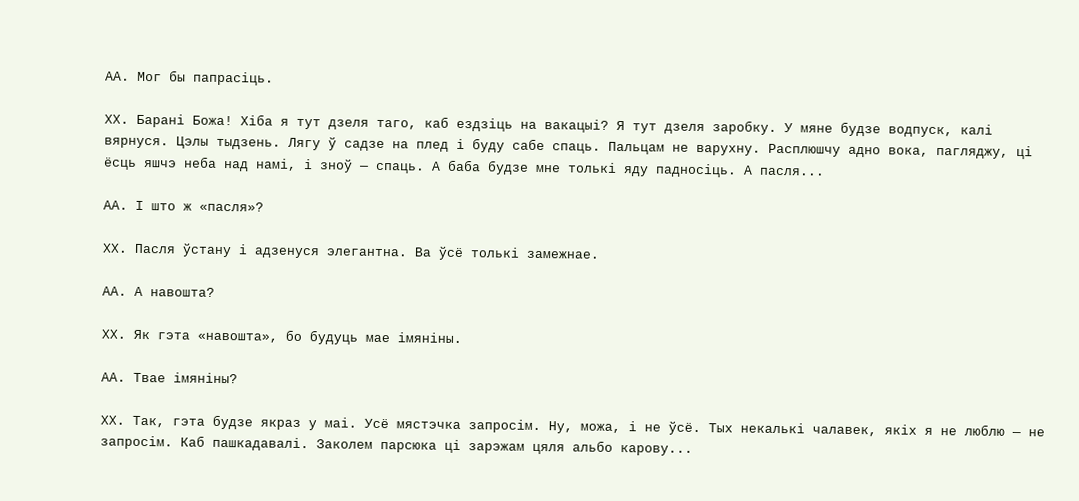АА. Мог бы папрасіць.

XX. Барані Божа! Хіба я тут дзеля таго, каб ездзіць на вакацыі? Я тут дзеля заробку. У мяне будзе водпуск, калі вярнуся. Цэлы тыдзень. Лягу ў садзе на плед і буду сабе спаць. Пальцам не варухну. Расплюшчу адно вока, пагляджу, ці ёсць яшчэ неба над намі, і зноў — спаць. А баба будзе мне толькі яду падносіць. А пасля...

АА. I што ж «пасля»?

XX. Пасля ўстану і адзенуся элегантна. Ва ўсё толькі замежнае.

АА. А навошта?

XX. Як гэта «навошта», бо будуць мае імяніны.

АА. Твае імяніны?

XX. Так, гэта будзе якраз у маі. Усё мястэчка запросім. Ну, можа, і не ўсё. Тых некалькі чалавек, якіх я не люблю — не запросім. Каб пашкадавалі. Заколем парсюка ці зарэжам цяля альбо карову...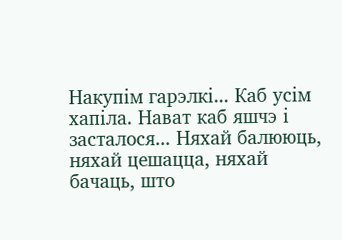Накупім гарэлкі... Каб усім хапіла. Нават каб яшчэ і засталося... Няхай балююць, няхай цешацца, няхай бачаць, што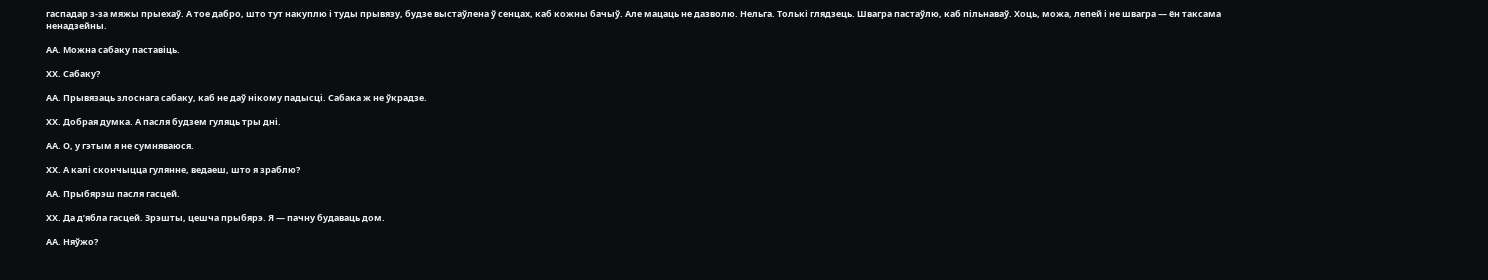гаспадар з-за мяжы прыехаў. А тое дабро, што тут накуплю і туды прывязу, будзе выстаўлена ў сенцах, каб кожны бачыў. Але мацаць не дазволю. Нельга. Толькі глядзець. Швагра пастаўлю, каб пільнаваў. Хоць, можа, лепей і не швагра — ён таксама ненадзейны.

АА. Можна сабаку паставіць.

XX. Сабаку?

АА. Прывязаць злоснага сабаку, каб не даў нікому падысці. Сабака ж не ўкрадзе.

XX. Добрая думка. А пасля будзем гуляць тры дні.

АА. О, у гэтым я не сумняваюся.

XX. А калі скончыцца гулянне, ведаеш, што я зраблю?

АА. Прыбярэш пасля гасцей.

XX. Да д’ябла гасцей. Зрэшты, цешча прыбярэ. Я — пачну будаваць дом.

АА. Няўжо?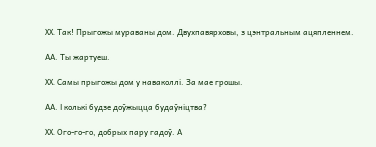XX. Так! Прыгожы мураваны дом. Двухпавярховы, з цэнтральным ацяпленнем.

АА. Ты жартуеш.

XX. Самы прыгожы дом у наваколлі. За мае грошы.

АА. I колькі будзе доўжыцца будаўніцтва?

XX. Ого-го-го, добрых пару гадоў. А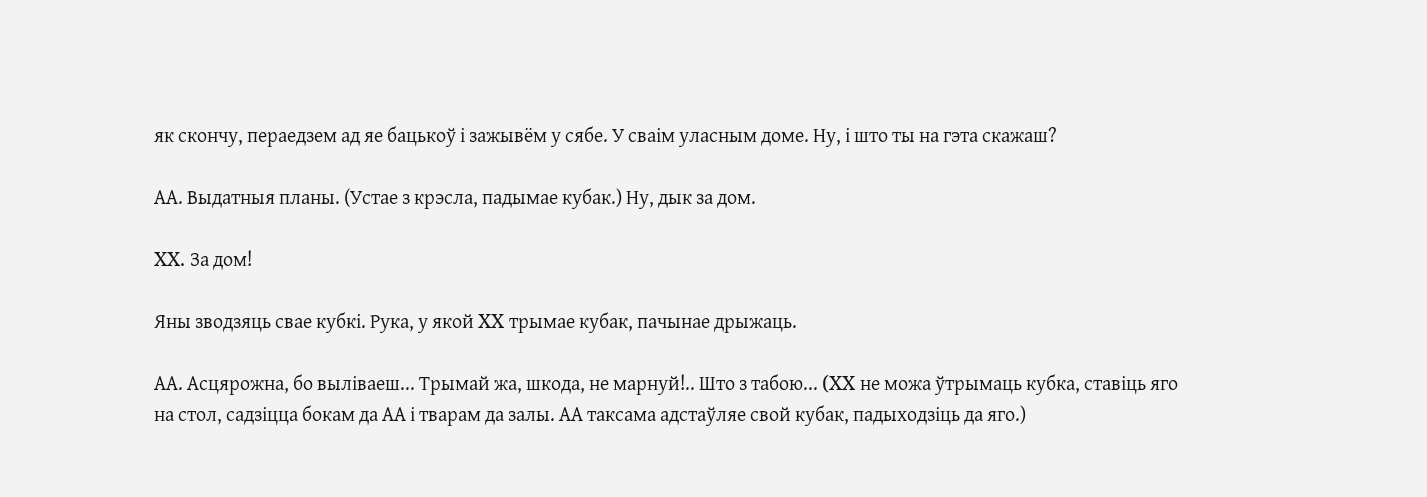як скончу, пераедзем ад яе бацькоў і зажывём у сябе. У сваім уласным доме. Ну, і што ты на гэта скажаш?

АА. Выдатныя планы. (Устае з крэсла, падымае кубак.) Ну, дык за дом.

XX. За дом!

Яны зводзяць свае кубкі. Рука, у якой XX трымае кубак, пачынае дрыжаць.

АА. Асцярожна, бо выліваеш... Трымай жа, шкода, не марнуй!.. Што з табою... (XX не можа ўтрымаць кубка, ставіць яго на стол, садзіцца бокам да АА і тварам да залы. АА таксама адстаўляе свой кубак, падыходзіць да яго.)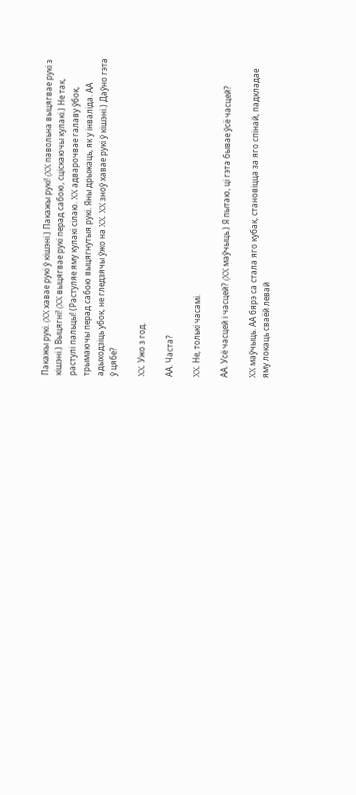Пакажы рукі. (XX хавае рукі ў кішэні.) Пакажы рукі! (XX павольна выцягвае рукі з кішэні.) Выцягні! (XX выцягвае рукі перад сабою, сціскаючы кулакі.) Не так, растулі пальцы! (Растуляе яму кулакі сілаю. XX адварочвае галаву ўбок, трымаючы перад сабою выцягнутыя рукі. Яны дрыжаць, як у інваліда. АА адыходзіць убок, не гледзячы ўжо на XX. XX зноў хавае рукі ў кішэні.) Даўно гэта ў цябе?

XX. Ужо з год.

АА. Часта?

XX. Не, толькі часамі.

АА. Усё часцей і часцей? (XX маўчыць.) Я пытаю, ці гэта бывае ўсё часцей?

XX маўчыць. АА бярэ са стала яго кубак, становіцца за яго спінай, падкладае яму локаць сваёй левай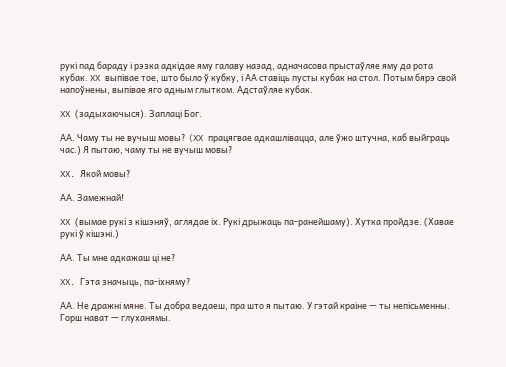рукі пад бараду і рэзка адкідае яму галаву назад, адначасова прыстаўляе яму да рота кубак. XX выпівае тое, што было ў кубку, і АА ставіць пусты кубак на стол. Потым бярэ свой напоўнены, выпівае яго адным глытком. Адстаўляе кубак.

XX (задыхаючыся). Заплаці Бог.

АА. Чаму ты не вучыш мовы? (XX працягвае адкашлівацца, але ўжо штучна, каб выйграць час.) Я пытаю, чаму ты не вучыш мовы?

XX. Якой мовы?

АА. Замежнай!

XX (вымае рукі з кішэняў, аглядае іх. Рукі дрыжаць па-ранейшаму). Хутка пройдзе. (Хавае рукі ў кішэні.)

АА. Ты мне адкажаш ці не?

XX. Гэта значыць, па-іхняму?

АА. Не дражні мяне. Ты добра ведаеш, пра што я пытаю. У гэтай краіне — ты непісьменны. Горш нават — глуханямы.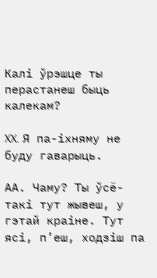Калі ўрэшце ты перастанеш быць калекам?

XX. Я па-іхняму не буду гаварыць.

АА. Чаму? Ты ўсё-такі тут жывеш, у гэтай краіне. Тут ясі, п’еш, ходзіш па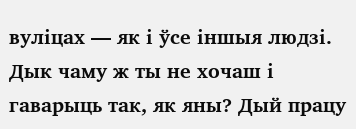вуліцах — як і ўсе іншыя людзі. Дык чаму ж ты не хочаш і гаварыць так, як яны? Дый працу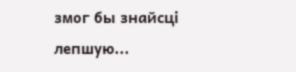змог бы знайсці лепшую...